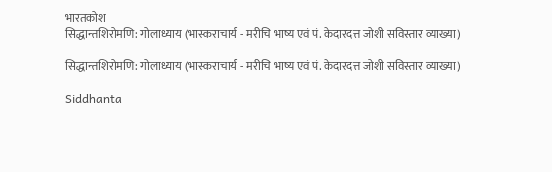भारतकोश
सिद्धान्तशिरोमणि: गोलाध्याय (भास्कराचार्य - मरीचि भाष्य एवं पं. केदारदत्त जोशी सविस्तार व्याख्या)

सिद्धान्तशिरोमणि: गोलाध्याय (भास्कराचार्य - मरीचि भाष्य एवं पं. केदारदत्त जोशी सविस्तार व्याख्या)

Siddhanta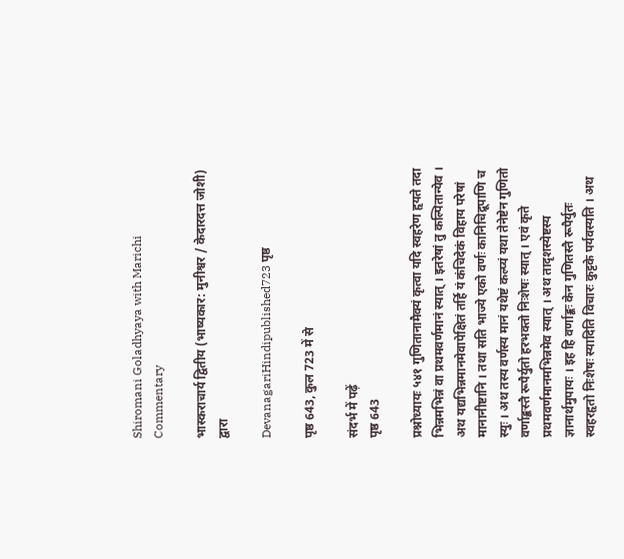Shiromani Goladhyaya with Marichi Commentary

भास्कराचार्य द्वितीय (भाष्यकार: मुनीश्वर / केदारदत्त जोशी) द्वारा

DevanagariHindipublished723 पृष्ठ

पृष्ठ 643, कुल 723 में से

संदर्भ में पढ़ें
पृष्ठ 643

प्रश्नोध्यायः ५४१ गुणितानामैक्यं कृत्वा यदि स्वहरेण हृयते तदा भिन्नमभिन्नं वा प्रथमवर्णमानं स्यात् । इतरेषां तु कल्पितान्येव । अथ यद्यभिन्नमानमेवापेक्षितं तर्हि यं कंचिदेकं विहाय परेषां मानानीष्टानि । तथा सति भाज्ये एको वर्णः कानिचिद्रूपाणि च स्युः । अथ तस्य वर्णस्य मानं यथेष्टं कल्प्यं यथा तेनेष्टेन गुणितो वर्णाङ्कस्तै रूपैर्युतो हरभक्तो निःशेषः स्यात् । एवं कृते प्रथमवर्णमानमभिन्नमेव स्यात् । अथ तादृशस्येष्टस्य ज्ञानार्थमुपायः । इह हि वर्णाङ्कः केन गुणितस्तै रूपैर्युतः स्वहरहृतो निःशेषः स्यादिति विचारः कुट्टके पर्यवस्यति । अथ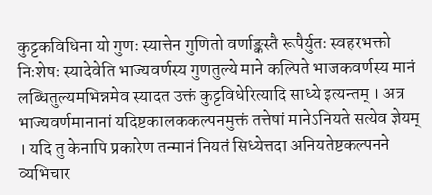कुट्टकविधिना यो गुणः स्यात्तेन गुणितो वर्णाङ्कस्तै रूपैर्युतः स्वहरभक्तो निःशेषः स्यादेवेति भाज्यवर्णस्य गुणतुल्ये माने कल्पिते भाजकवर्णस्य मानं लब्धितुल्यमभिन्नमेव स्यादत उक्तं कुट्टविधेरित्यादि साध्ये इत्यन्तम् । अत्र भाज्यवर्णमानानां यदिष्टकालककल्पनमुक्तं तत्तेषां मानेऽनियते सत्येव ज्ञेयम् । यदि तु केनापि प्रकारेण तन्मानं नियतं सिध्येत्तदा अनियतेष्टकल्पनने व्यभिचार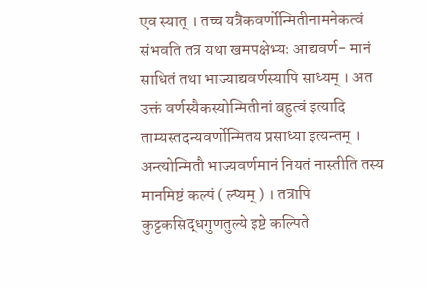एव स्यात् । तच्च यत्रैकवर्णोन्मितीनामनेकत्वं संभवति तत्र यथा खमपक्षेभ्यः आद्यवर्ण- मानं साधितं तथा भाज्याद्यवर्णस्यापि साध्यम् । अत उक्तं वर्णस्यैकस्योन्मितीनां बहुत्वं इत्यादि ताम्यस्तदन्यवर्णोन्मितय प्रसाध्या इत्यन्तम् । अन्त्योन्मितौ भाज्यवर्णमानं नियतं नास्तीति तस्य मानमिष्टं कल्पं ( ल्प्यम् ) । तत्रापि कुट्टकसिद्धगुणतुल्ये इष्टे कल्पिते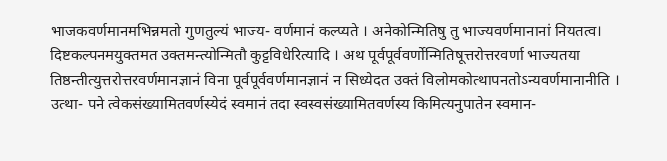भाजकवर्णमानमभिन्नमतो गुणतुल्यं भाज्य- वर्णमानं कल्प्यते । अनेकोन्मितिषु तु भाज्यवर्णमानानां नियतत्व। दिष्टकल्पनमयुक्तमत उक्तमन्त्योन्मितौ कुट्टविधेरित्यादि । अथ पूर्वपूर्ववर्णोन्मितिषूत्तरोत्तरवर्णा भाज्यतया तिष्ठन्तीत्युत्तरोत्तरवर्णमानज्ञानं विना पूर्वपूर्ववर्णमानज्ञानं न सिध्येदत उक्तं विलोमकोत्थापनतोऽन्यवर्णमानानीति । उत्था- पने त्वेकसंख्यामितवर्णस्येदं स्वमानं तदा स्वस्वसंख्यामितवर्णस्य किमित्यनुपातेन स्वमान-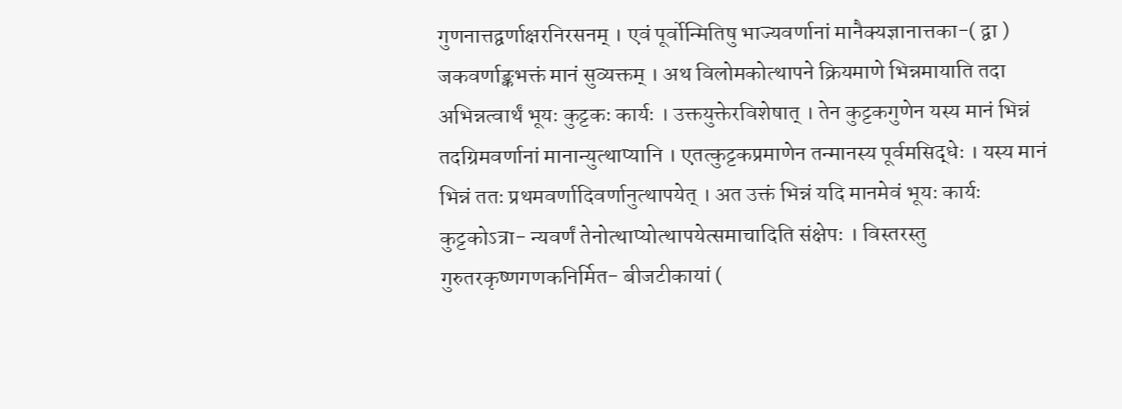गुणनात्तद्वर्णाक्षरनिरसनम् । एवं पूर्वोन्मितिषु भाज्यवर्णानां मानैक्यज्ञानात्तका-( द्वा ) जकवर्णाङ्कभक्तं मानं सुव्यक्तम् । अथ विलोमकोत्थापने क्रियमाणे भिन्नमायाति तदा अभिन्नत्वार्थं भूयः कुट्टकः कार्यः । उक्तयुक्तेरविशेषात् । तेन कुट्टकगुणेन यस्य मानं भिन्नं तदग्रिमवर्णानां मानान्युत्थाप्यानि । एतत्कुट्टकप्रमाणेन तन्मानस्य पूर्वमसिद्धेः । यस्य मानं भिन्नं ततः प्रथमवर्णादिवर्णानुत्थापयेत् । अत उक्तं भिन्नं यदि मानमेवं भूयः कार्यः कुट्टकोऽत्रा- न्यवर्णं तेनोत्थाप्योत्थापयेत्समाचादिति संक्षेपः । विस्तरस्तु गुरुतरकृष्णगणकनिर्मित- बीजटीकायां (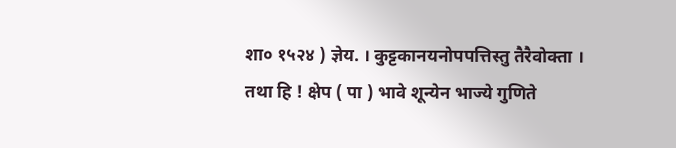शा० १५२४ ) ज्ञेय. । कुट्टकानयनोपपत्तिस्तु तैरैवोक्ता । तथा हि ! क्षेप ( पा ) भावे शून्येन भाज्ये गुणिते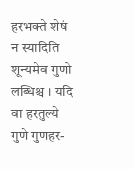हरभक्ते शेषं न स्यादिति शून्यमेव गुणो लब्धिश्च । यदि वा हरतुल्ये गुणे गुणहर-